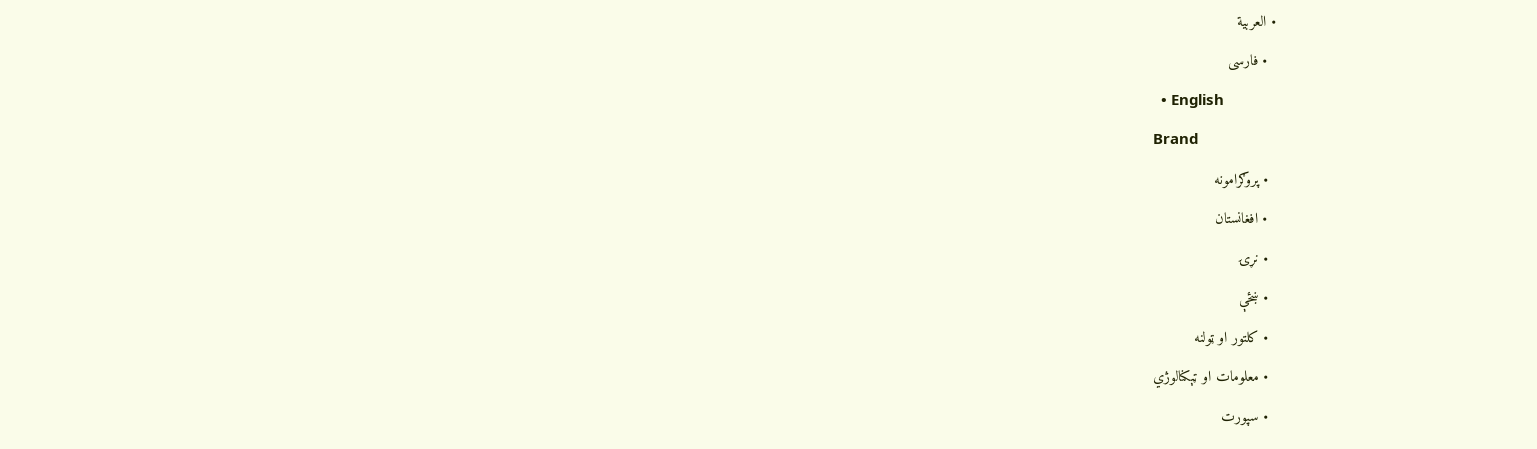• العربية
  • فارسی
  • English
Brand
  • پروګرامونه
  • افغانستان
  • نړۍ
  • ښځې
  • کلتور او ټولنه
  • معلومات او ټېکنالوژي
  • سپورت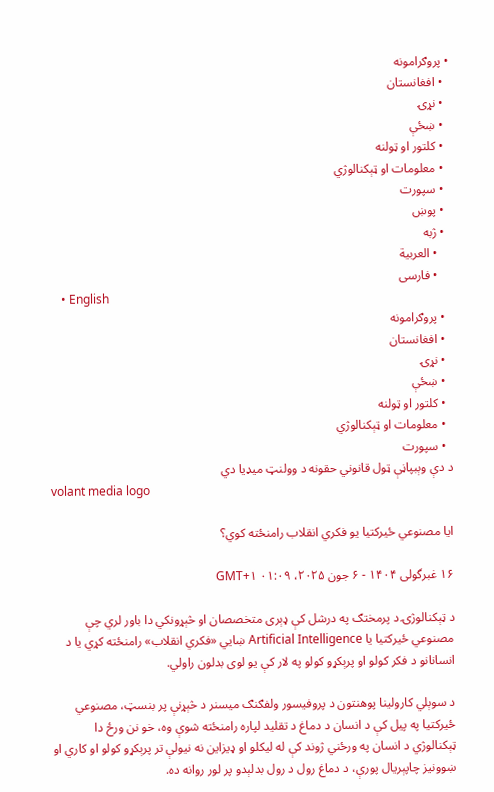• پروګرامونه
  • افغانستان
  • نړۍ
  • ښځې
  • کلتور او ټولنه
  • معلومات او ټېکنالوژي
  • سپورت
  • پوښ
  • ژبه
    • العربية
    • فارسی
    • English
  • پروګرامونه
  • افغانستان
  • نړۍ
  • ښځې
  • کلتور او ټولنه
  • معلومات او ټېکنالوژي
  • سپورت
د دې وېبپاڼې ټول قانوني حقونه د وولنټ میډیا دي
volant media logo

ایا مصنوعي ځیرکتیا یو فکري انقلاب رامنځته کوي؟

۱۶ غبرگولی ۱۴۰۴ - ۶ جون ۲۰۲۵، ۰۱:۰۹ GMT+۱

د ټېکنالوژۍ د پرمختګ په درشل کې ډېری متخصصان او څېړونکي دا باور لري چې مصنوعي ځیرکتیا یا Artificial Intelligence ښايي «فکري انقلاب» رامنځته کړي یا د انسانانو د فکر کولو او پرېکړو کولو په لار کې یو لوی بدلون راولي.

د سوېلي کارولينا پوهنتون د پروفيسور ولفګنګ ميسنر د څېړنې پر بنسټ، مصنوعي ځيرکتيا په پيل کې د انسان د دماغ د تقليد لپاره رامنځته شوې وه، خو نن ورځ دا ټېکنالوژي د انسان په ورځني ژوند کې له ليکلو او ډيزاين نه نيولې تر پرېکړو کولو او کاري او ښوونیز چاپېريال پورې، د دماغ رول د رول بدلېدو پر لور روانه ده.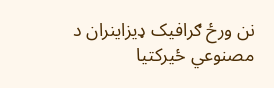نن ورځ ګرافیک ډیزاینران د مصنوعي ځیرکتیا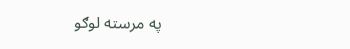په مرسته لوګو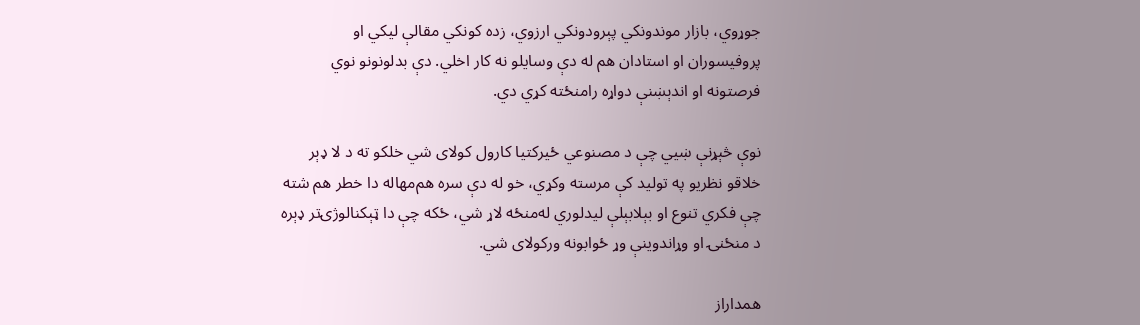جوړوي، بازار موندونکي پېرودونکي ارزوي، زده کونکي مقالې لیکي او پروفیسوران او استادان هم له دې وسایلو نه کار اخلي. دې بدلونونو نوي فرصتونه او اندېښنې دواړه رامنځته کړي دي.

نوې څېړنې ښيي چې د مصنوعي ځيرکتيا کارول کولای شي خلکو ته د لا ډېر خلاقو نظریو په تولید کې مرسته وکړي، خو له دې سره هم‌مهاله دا خطر هم شته چې فکري تنوع او بېلابېلې لیدلوري له‌منځه لاړ شي، ځکه چې دا ټېکنالوژۍتر ډېره د منځنۍ او وړاندوينې وړ ځوابونه ورکولای شي.

همداراز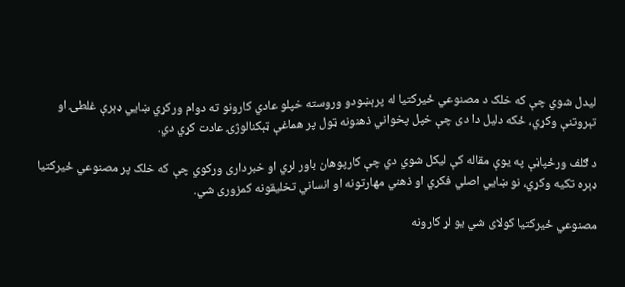ليدل شوي چې که خلک د مصنوعي ځیرکتیا له پرېښودو وروسته خپلو عادي کارونو ته دوام ورکړي ښايي ډېرې غلطۍ او تېروتنې وکړي، ځکه دلیل دا دی چې خپل پخواني ذهنونه ټول پر هماغې ټېکنالوژۍ عادت کړي دي.

د ګلف ورځپاڼې په یوې مقاله کې لیکل شوي دي چې کارپوهان باور لري او خبرداری ورکوي چې که خلک پر مصنوعي ځیرکتیا ډېره تکیه وکړي، نو ښايي اصلي فکري او ذهني مهارتونه او انساني تخلیقونه کمزوری شي.

مصنوعي ځیرکتیا کولای شي یو لړ کارونه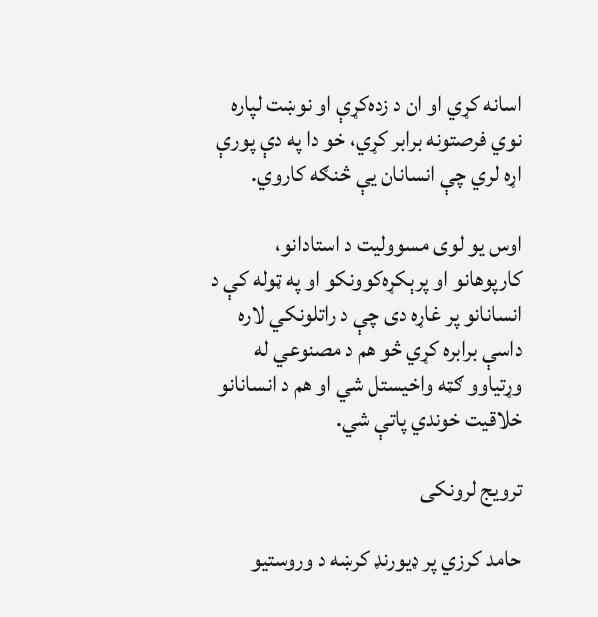اسانه کړي او ان د زده‌کړې او نوښت لپاره نوي فرصتونه برابر کړي، خو دا په دې پورې اړه لري چې انسانان یې څنګه کاروي.

اوس يو لوی مسوولیت د استادانو، کارپوهانو او پرېکړه‌کوونکو او په ټوله کې د انسانانو پر غاړه دی چې د راتلونکي لاره داسې برابره کړي څو هم د مصنوعي له وړتياوو ګټه واخيستل شي او هم د انسانانو خلاقیت خوندي پاتې شي.

ترویج لرونکی

حامد کرزي پر ډیورنډ کرښه د وروستیو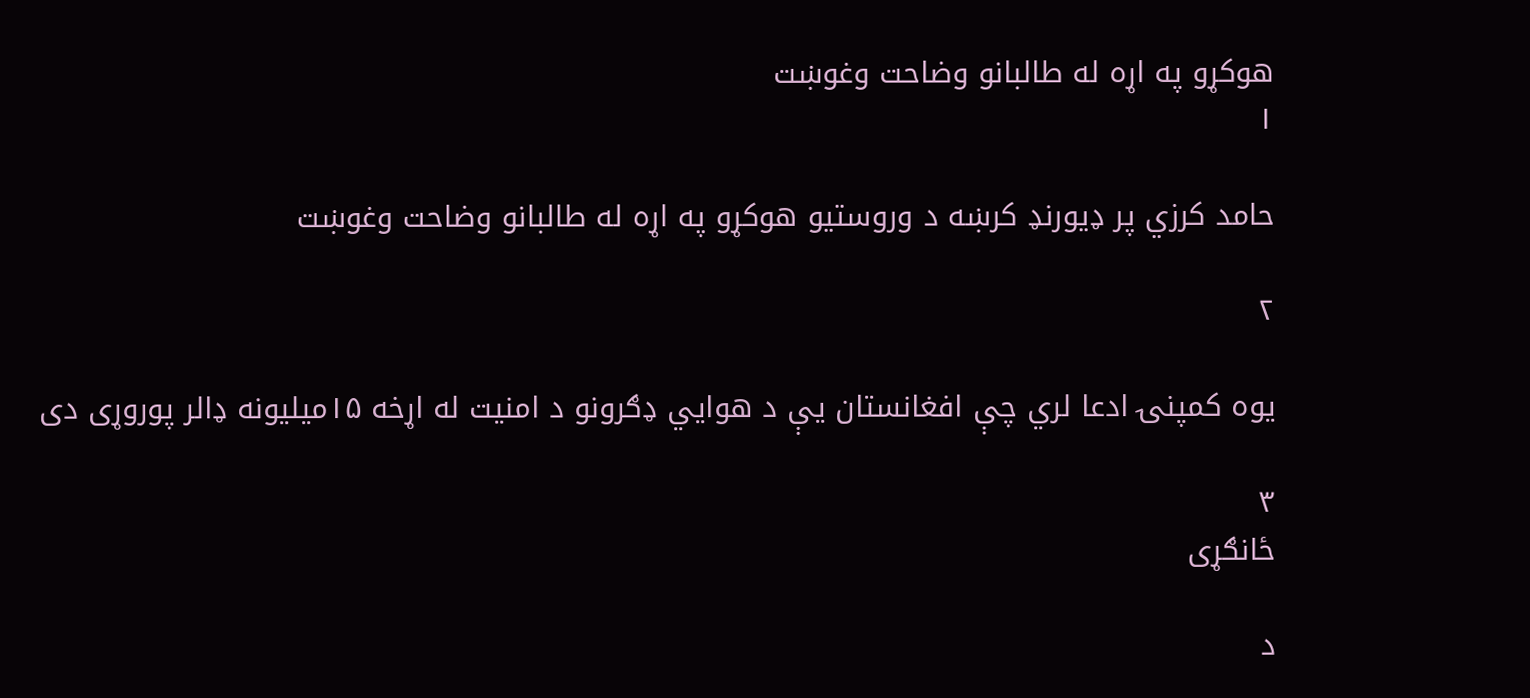هوکړو په اړه له طالبانو وضاحت وغوښت
۱

حامد کرزي پر ډیورنډ کرښه د وروستیو هوکړو په اړه له طالبانو وضاحت وغوښت

۲

یوه کمپنۍ ادعا لري چې افغانستان یې د هوايي ډګرونو د امنیت له اړخه ۱۵میلیونه ډالر پوروړی دی

۳
ځانګړی

د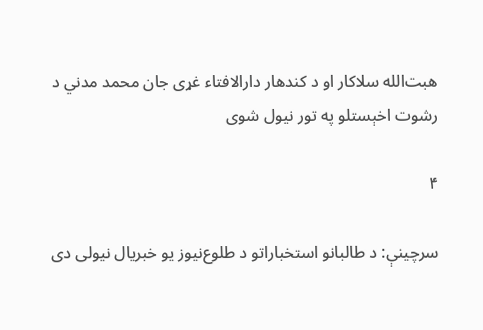هبت‌الله سلاکار او د کندهار دارالافتاء غړی جان محمد مدني د رشوت اخېستلو په تور نیول شوی

۴

سرچینې: د طالبانو استخباراتو د طلوع‌نیوز یو خبریال نیولی دی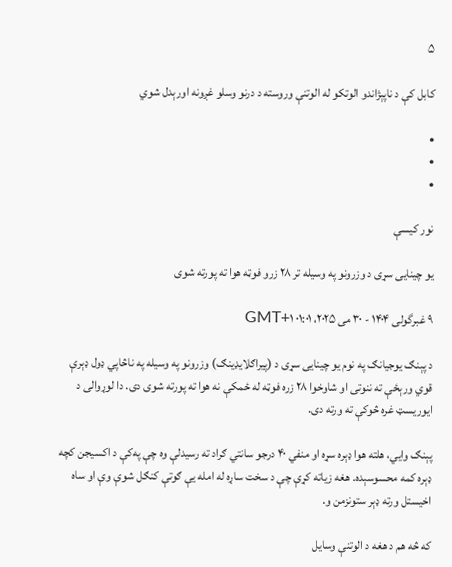۵

کابل کې د ناپېژاندو الوتکو له الوتنې وروسته د درنو وسلو غږونه اورېدل شوي

•
•
•

نور کیسې

یو چینايی سړی د وزرونو په وسیله تر ۲۸ زرو فوټه هوا ته پورته شوی

۹ غبرگولی ۱۴۰۴ - ۳۰ می ۲۰۲۵، ۰۱:۰۱ GMT+۱

د پېنګ یوجیانګ په نوم یو چینایی سړی د (پيراګلایډينګ) وزرونو په وسیله په ناڅاپي ډول ډېرې قوي ورېځې ته ننوتی او شاوخوا ۲۸ زره فوټه له ځمکې نه هوا ته پورته شوی دی. دا لوړوالی د ایوریسټ غره څوکې ته ورته دی.

پېنګ وايي، هلته هوا ډېره سړه او منفي ۴۰ درجو سانتي ګراد ته رسیدلې وه چې په‌کې د اکسیجن کچه ډېره کمه محسوسېده. هغه زیاته کړې چې د سخت ساړه له امله يې ګوتې کنګل شوې وې او ساه اخيستل ورته ډېر ستونزمن و.

که څه هم د هغه د الوتنې وسایل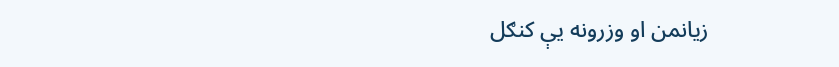زیانمن او وزرونه یې کنګل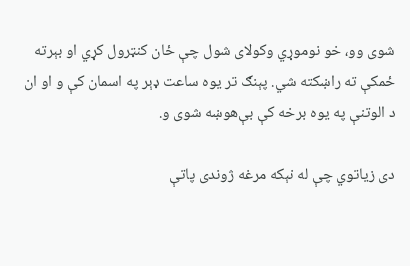شوی وو، خو نوموړي وکولای شول چې ځان کنټرول کړي او بېرته ځمکې ته راښکته شي. پېنګ تر یوه ساعت ډېر په اسمان کې و او ان د الوتنې په یوه برخه کې بې‌هوښه شوی و.

دی زیاتوي چې له نېکه مرغه ژوندی پاتې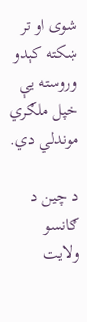شوی او تر ښکته‌ کېدو وروسته یې خپل ملګري موندلي دي.

د چین د ګانسو ولایت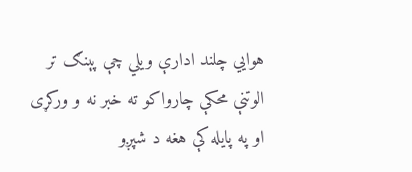هوايي چلند ادارې ویلي چې پېنګ تر الوتنې محکې چارواکو ته خبر نه و ورکړی او په پایله کې هغه د شپږو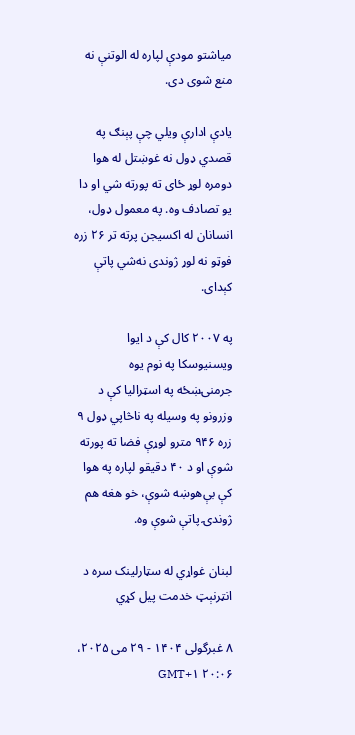میاشتو مودې لپاره له الوتنې نه منع شوی دی.

یادې ادارې ویلي چې پېنګ په قصدي ډول نه غوښتل له هوا دومره لوړ ځای ته پورته شي او دا یو تصادف وه. په معمول ډول، انسانان له اکسیجن پرته تر ۲۶ زره فوټو نه لوړ ژوندی نه‌شي پاتې کېدای.

په ۲۰۰۷ کال کې د ایوا ویسنیوسکا په نوم یوه جرمنۍښځه په اسټرالیا کې د وزرونو په وسیله په ناڅاپي ډول ۹ زره ۹۴۶ مترو لوړې فضا ته پورته شوې او د ۴۰ دقیقو لپاره په هوا کې بې‌هوښه شوې، خو هغه هم ژوندۍ پاتې شوې وه.

لبنان غواړي له سټارلینک سره د انټرنېټ خدمت پیل کړي

۸ غبرگولی ۱۴۰۴ - ۲۹ می ۲۰۲۵، ۲۰:۰۶ GMT+۱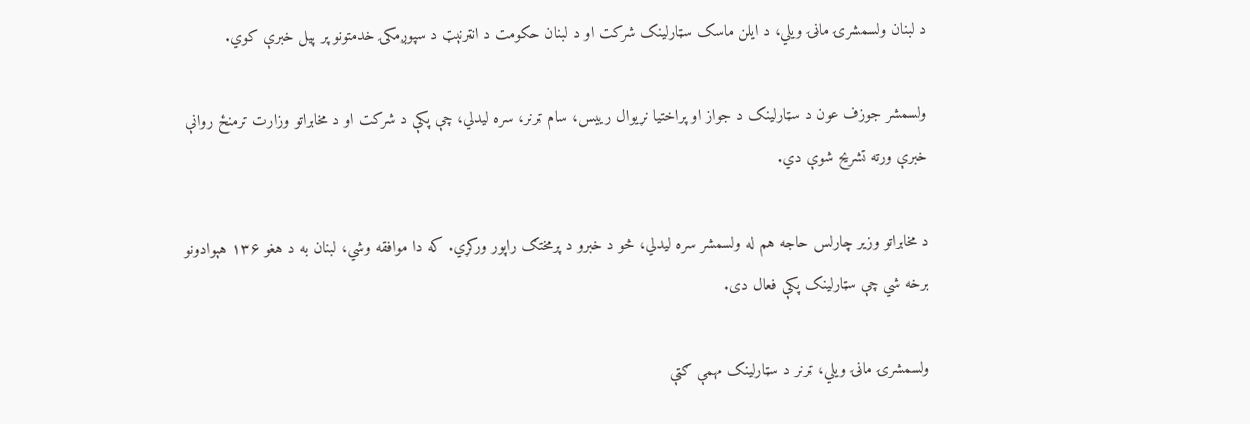د لبنان ولسمشرۍ ماڼۍ ویلي، د ایلن ماسک سټارلینک شرکت او د لبنان حکومت د انټرنېټ د سپوږمکۍ خدمتونو پر پیل خبرې کوي.

ولسمشر جوزف عون د سټارلینک د جواز او پراختیا نړیوال رییس، سام ټرنر، سره لیدلي، چې پکې د شرکت او د مخابراتو وزارت ترمنځ روانې خبرې ورته تشریح شوې دي.

د مخابراتو وزیر چارلس حاجه هم له ولسمشر سره لیدلي، څو د خبرو د پرمختګ راپور ورکړي. که دا موافقه وشي، لبنان به د هغو ۱۳۶ هېوادونو برخه شي چې سټارلینک پکې فعال دی.

ولسمشرۍ ماڼۍ ویلي، ټرنر د سټارلینک مهمې ګټې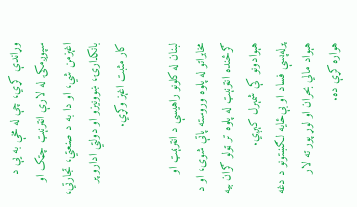وړاندې کړي، چې له مخې به یې د سپوږمکۍ له لارې انټرنېټ چټک او اغېزمن شي، او دا به د صنعتي، تجارتي، بانکدارۍ، ښوونیزو او دولتي ادارو پر کار مثبت اغېز وکړي.

لبنان له کلونو راهیسې د انټرنېټ او مخابراتو له پلوه وروسته پاتې شوی، او د ګرځنده انټرنېټ له پلوه تر ټولو ګران بیه هېوادونو کې شمېرل کېږي.
پرله‌پسې فساد او بې‌ځایه لګښتونو د دغه هېواد مالي بحران او لوړ پور ته لار هواره کړې ده.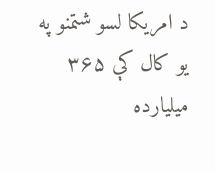د امريکا لسو شتمنو په يو کال کې ۳۶۵ ميليارده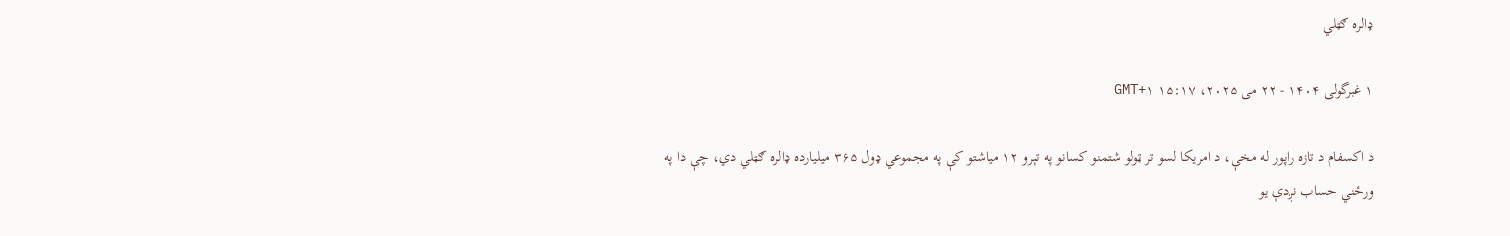ډالره ګټلي

۱ غبرگولی ۱۴۰۴ - ۲۲ می ۲۰۲۵، ۱۵:۱۷ GMT+۱

د اکسفام د تازه راپور له مخې، د امريکا لسو تر ټولو شتمنو کسانو په تېرو ۱۲ مياشتو کې په مجموعي ډول ۳۶۵ ميليارده ډالره ګټلي دي، چې دا په ورځني حساب نږدې يو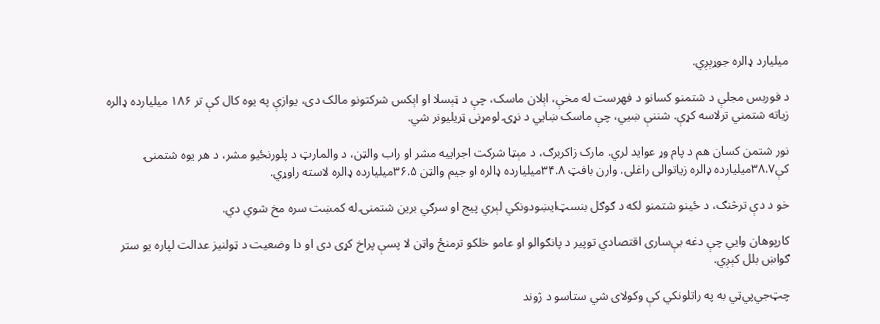ميليارد ډالره جوړېږي.

د فوربس مجلې د شتمنو کسانو د فهرست له مخې، اېلان ماسک، چې د ټېسلا او ‌اېکس شرکتونو مالک دی، يوازې په يوه کال کې تر ۱۸۶ ميليارده ډالره زياته شتمني ترلاسه کړې. شننې ښيي، چې ماسک ښايي د نړۍ لومړنی ټريليونر شي.

نور شتمن کسان هم د پام وړ عوايد لري. مارک زاکربرګ، د مېټا شرکت اجرایيه مشر او راب والټن، د والمارټ د پلورنځيو ‌مشر، د هر يوه شتمنۍ کې۳۸.۷ميليارده ډالره زياتوالی راغلی. وارن بافټ ۳۴.۸ميليارده ډالره او جيم والټن ۳۶.۵ميليارده ډالره لاسته راوړي.

خو د دې ترڅنګ، د ځینو شتمنو لکه د ګوګل بنسټ‌ايښودونکي لېري پيج او سرګي برين شتمنۍ له کمښت سره مخ شوي دي.

کارپوهان وايي چې دغه بې‌ساری اقتصادي توپير د پانګوالو او عامو خلکو ترمنځ واټن لا پسې پراخ کړی دی او دا وضعيت د ټولنيز عدالت لپاره يو ستر ګواښ بلل کېږي.

چټ‌جي‌پي‌ټي به په راتلونکي کې وکولای شي ستاسو د ژوند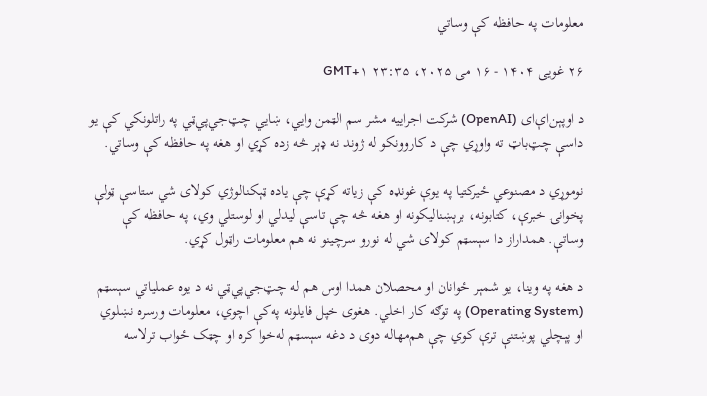معلومات په حافظه کې وساتي

۲۶ غویی ۱۴۰۴ - ۱۶ می ۲۰۲۵، ۲۳:۳۵ GMT+۱

د اوپېن‌اې‌ای (OpenAI) شرکت اجراییه مشر سم الټمن وايي، ښايي چټ‌جي‌پي‌ټي په راتلونکي کې یو داسې چټ‌باټ ته واوړي چې د کاروونکو له ژوند نه ډېر څه زده کړي او هغه په حافظه کې وساتي.

نوموړي د مصنوعي ځیرکتیا په یوې غونډه کې زیاته کړې چې یاده ټېکنالوژي کولای شي ستاسې ټولې پخوانۍ خبرې، کتابونه، برېښنالیکونه او هغه څه چې تاسې لیدلي او لوستلي وي، په حافظه کې وساتې. همداراز دا سېسټم کولای شي له نورو سرچینو نه هم معلومات راټول کړي.

د هغه په وینا، یو شمېر ځوانان او محصلان همدا اوس هم له چټ‌جي‌پي‌ټي نه د یوه عملیاتي سېسټم (Operating System) په توګه کار اخلي. هغوی خپل فایلونه په‌کې اچوي، معلومات ورسره نښلوي او پېچلي پوښتنې ترې کوي چې هم‌مهاله دوی د دغه سېسټم له‌خوا کره او چټک ځواب ترلاسه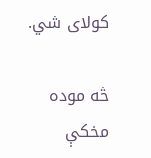کولای شي.

څه موده مخکې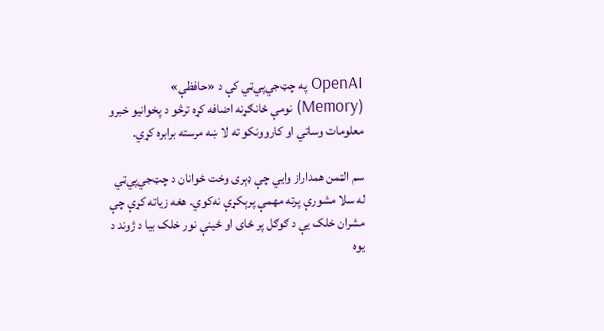OpenAI په چټ‌جي‌پي‌ټي کې د «حافظې» (Memory) نومې ځانګړنه اضافه کړه ترڅو د پخوانیو خبرو معلومات وساتي او کاروونکو ته لا ښه مرسته برابره کړي.

سم الټمن همداراز وايي چې ډېری وخت ځوانان د چټ‌جي‌پي‌ټي له سلا مشورې پرته مهمې پرېکړې نه‌کوي. هغه زیاته کړې چې مشران خلک یې د ګوګل پر ځای او ځینې نور خلک بیا د ژوند د یوه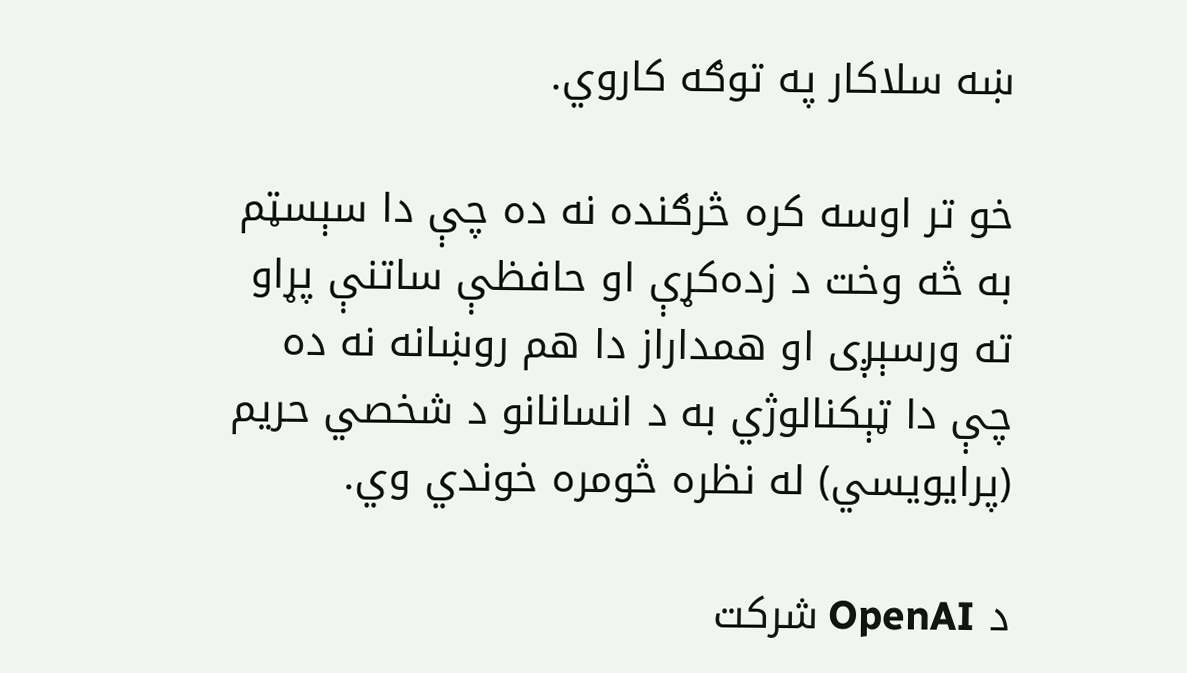ښه سلاکار په توګه کاروي.

خو تر اوسه کره څرګنده نه ده چې دا سېسټم به څه وخت د زده‌کړې او حافظې ساتنې پړاو ته ورسېږی او همداراز دا هم روښانه نه ده چې دا ټېکنالوژي به د انسانانو د شخصي حریم (پرایویسي) له نظره څومره خوندي وي.

د OpenAI شرکت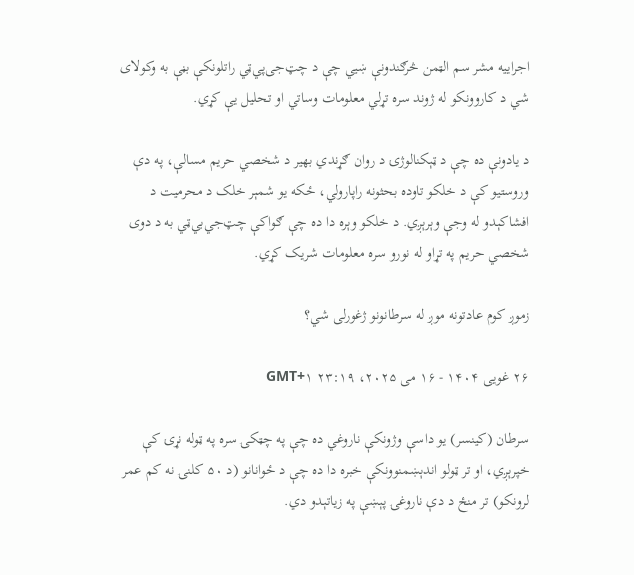اجراییه مشر سم الټمن څرګندونې ښيي چې د چټ‌جی‌پي‌ټي راتلونکې بڼې به وکولای شي د کاروونکو له ژوند سره تړلي معلومات وساتي او تحلیل یې کړي.

د یادونې ده چې د ټېکنالوژۍ د روان ګړندي بهیر د شخصي حریم مسالې، په دې وروستیو کې د خلکو تاوده بحثونه راپارولي، ځکه یو شمېر خلک د محرمیت د افشاکېدو له وجې وېرېږي. د خلکو وېره دا ده چې ګواکې چټ‌‌جي‌بي‌ټي به د دوی شخصي حریم په تړاو له نورو سره معلومات شریک کړي.

زموږ کوم عادتونه موږ له سرطانونو ژغورلی شي؟

۲۶ غویی ۱۴۰۴ - ۱۶ می ۲۰۲۵، ۲۳:۱۹ GMT+۱

سرطان (کینسر) یو داسې وژونکې ناروغي ده چې په چټکۍ سره په ټوله نړۍ کې خپرېږي، او تر ټولو اندېښمنوونکې خبره دا ده چې د ځوانانو (د ۵۰ کلنۍ نه کم عمر لرونکو) تر منځ د دې ناروغۍ پېښې په زیاتېدو دي.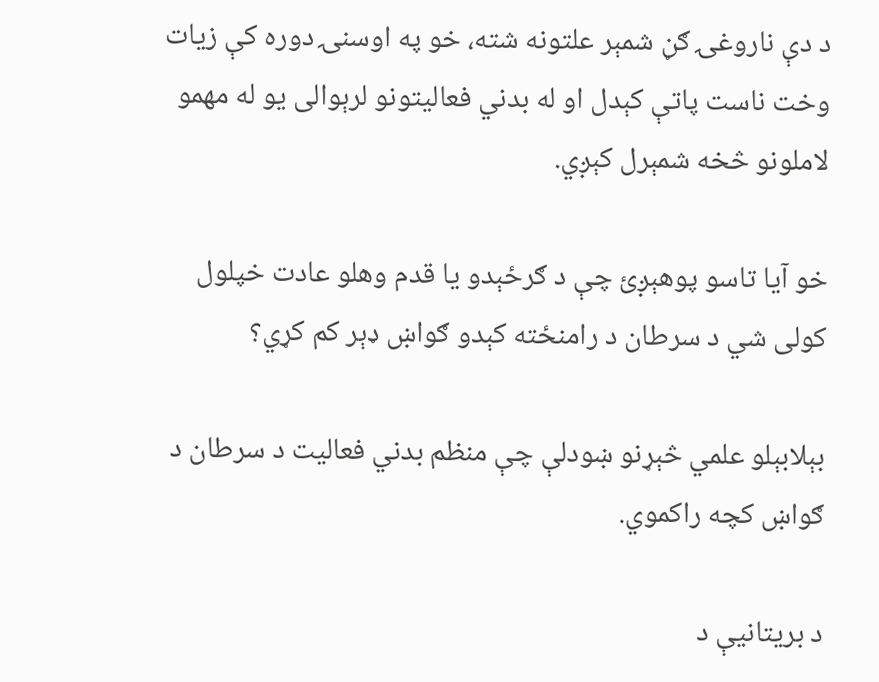د دې ناروغۍ ګڼ شمېر علتونه شته، خو په اوسنۍ دوره کې زیات وخت ناست پاتې کېدل او له بدني فعالیتونو لرېوالی یو له مهمو لاملونو څخه شمېرل کېږي.

خو آیا تاسو پوهېږئ چې د ګرځېدو یا قدم وهلو عادت خپلول کولی شي د سرطان د رامنځته کېدو ګواښ ډېر کم کړي؟

بېلابېلو علمي څېړنو ښودلې چې منظم بدني فعالیت د سرطان د ګواښ کچه راکموي.

د بریتانیې د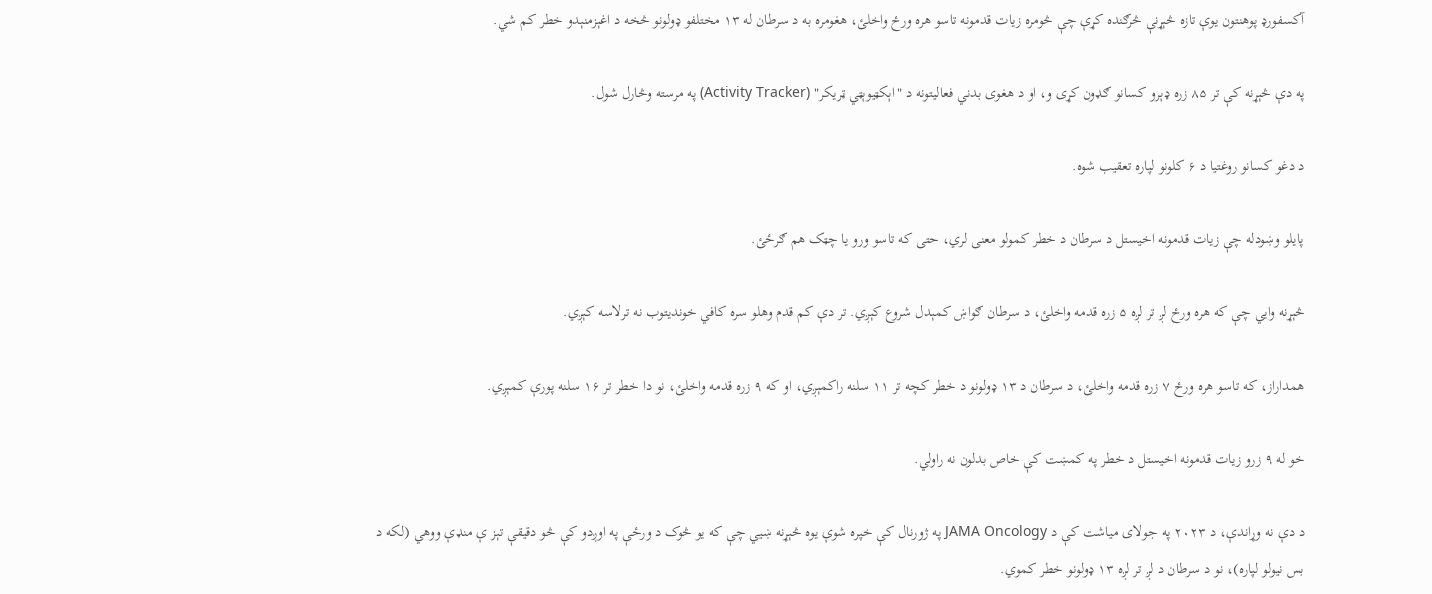آکسفورډ پوهنتون یوې تازه څېړنې څرګنده کړې چې څومره زیات قدمونه تاسو هره ورځ واخلئ، هغومره به د سرطان له ۱۳ مختلفو ډولونو څخه د اغېزمنېدو خطر کم شي.

په دې څېړنه کې تر ۸۵ زره ډېرو کسانو ګډون کړی و، او د هغوی بدني فعالیتونه د "اېکټیوېټي ټریکر" (Activity Tracker) په مرسته وڅارل شول.

د دغو کسانو روغتیا د ۶ کلونو لپاره تعقیب شوه.

پايلو وښودله چې زیات قدمونه اخیستل د سرطان د خطر کمولو معنی لري، حتی که تاسو ورو یا چټک هم ګرځئ.

څېړنه وايي چې که هره ورځ لږ تر لږه ۵ زره قدمه واخلئ، د سرطان ګواښ کمېدل شروع کېږي. تر دې کم قدم وهلو سره کافي خونديتوب نه ترلاسه کېږي.

همداراز، که تاسو هره ورځ ۷ زره قدمه واخلئ، د سرطان د ۱۳ ډولونو د خطر کچه تر ۱۱ سلنه راکمېږي، او که ۹ زره قدمه واخلئ، نو دا خطر تر ۱۶ سلنه پورې کمېږي.

خو له ۹ زرو زیات قدمونه اخیستل د خطر په کمښت کې خاص بدلون نه راولي.

د دې نه وړاندې، د ۲۰۲۳ په جولای میاشت کې د JAMA Oncology په ژورنال کې خپره شوې یوه څېړنه ښيي چې که یو څوک د ورځې په اوږدو کې څو دقیقې تېز ې منډې ووهي (لکه د بس نیولو لپاره)، نو د سرطان د لږ تر لږه ۱۳ ډولونو خطر کموي.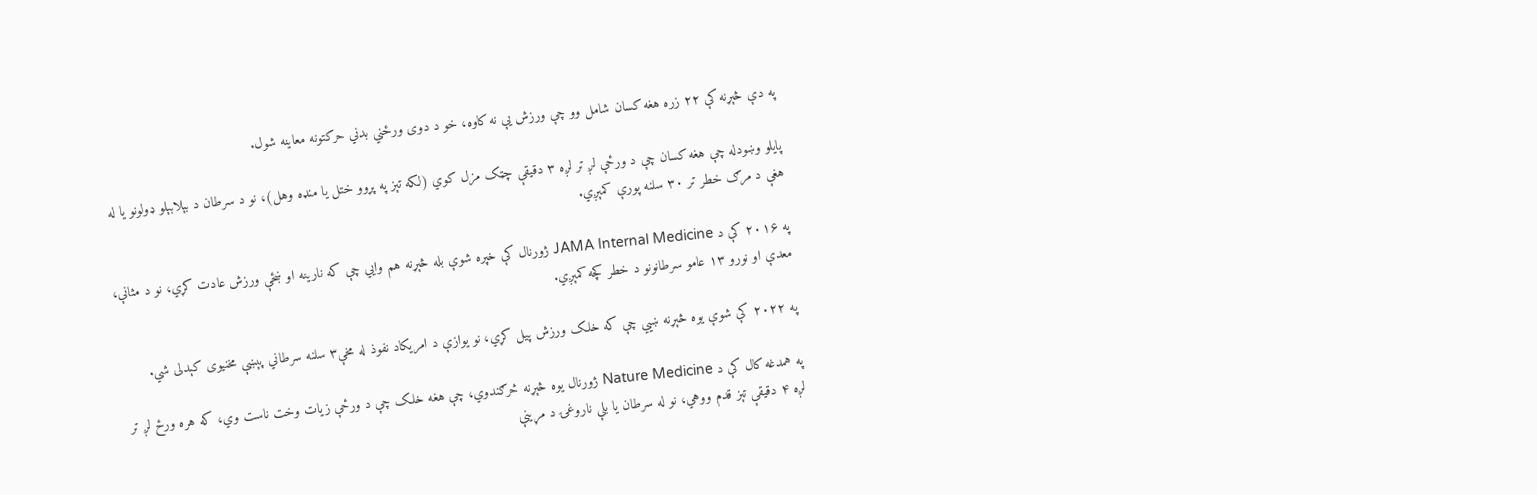په دې څېړنه کې ۲۲ زره هغه کسان شامل وو چې ورزش یې نه کاوه، خو د دوی ورځني بدني حرکتونه معاینه شول.

پایلو وښودله چې هغه کسان چې د ورځې لږ تر لږه ۳ دقیقې چټک مزل کوي (لکه تېز په پړوو ختل یا منډه وهل)، نو د سرطان د بېلابېلو ډولونو یا له هغې د مرګ خطر تر ۳۰ سلنه پورې کمېږي.

په ۲۰۱۶ کې د JAMA Internal Medicine ژورنال کې خپره شوې بله څېړنه هم وايي چې که نارینه او ښځې ورزش عادت کړي، نو د مثانې، معدې او نورو ۱۳ عامو سرطانونو د خطر کچه کمېږي.

په ۲۰۲۲ کې شوې یوه څېړنه ښيي چې که خلک ورزش پیل کړي، نو یوازې د امریکاد نفوذ له مخې۳ سلنه سرطاني پېښې مخنیوی کېدلی شي.

په همدغه کال کې د Nature Medicine ژورنال یوه څېړنه څرګندوي، چې هغه خلک چې د ورځې زیات وخت ناست وي، که هره ورځ لږ تر لږه ۴ دقیقې تېز قدم ووهي، نو له سرطان یا بلې ناروغۍ د مړینې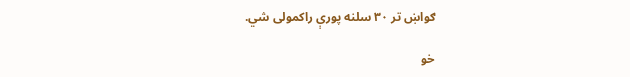ګواښ تر ۳۰ سلنه پورې راکمولی شي.

خو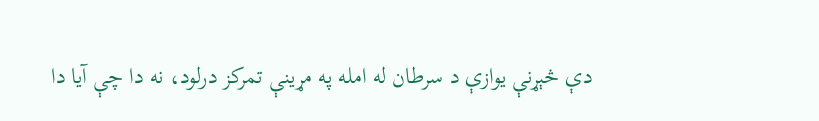دې څېړنې یوازې د سرطان له امله په مړینې تمرکز درلود، نه دا چې آیا دا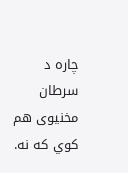چاره د سرطان مخنیوی هم کوي که نه.